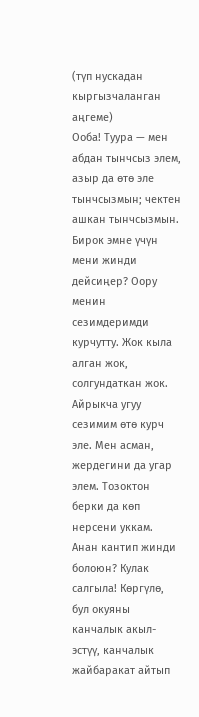(түп нускадан кыргызчаланган аңгеме)
Ооба! Туура — мен абдан тынчсыз элем, азыр да өтө эле тынчсызмын; чектен ашкан тынчсызмын. Бирок эмне үчүн мени жинди дейсиңер? Оору менин сезимдеримди курчутту. Жок кыла алган жок, солгундаткан жок. Айрыкча угуу сезимим өтө курч эле. Мен асман, жердегини да угар элем. Тозоктон берки да көп нерсени уккам. Анан кантип жинди болоюн? Кулак салгыла! Көргүлө, бул окуяны канчалык акыл-эстүү, канчалык жайбаракат айтып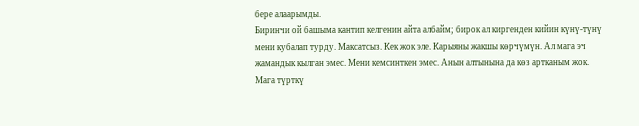бере алаарымды.
Биринчи ой башыма кантип келгенин айта албайм; бирок ал киргенден кийин күнү-түнү мени кубалап турду. Максатсыз. Кек жок эле. Карыяны жакшы көрчүмүн. Ал мага эч жамандык кылган эмес. Мени кемсинткен эмес. Анын алтынына да көз артканым жок.
Мага түрткү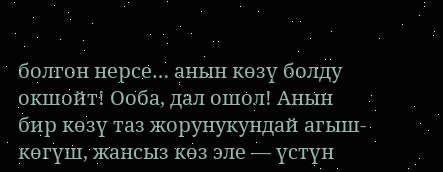болгон нерсе… анын көзү болду окшойт! Ооба, дал ошол! Анын бир көзү таз жорунукундай агыш-көгүш, жансыз көз эле — үстүн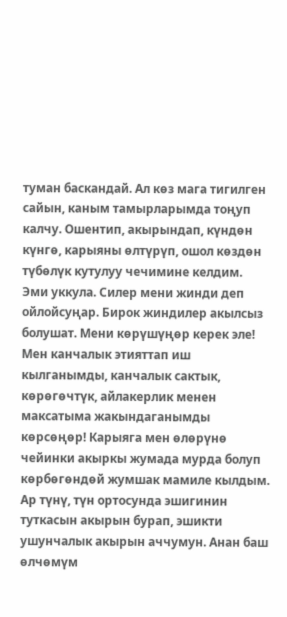туман баскандай. Ал көз мага тигилген сайын, каным тамырларымда тоңуп калчу. Ошентип, акырындап, күндөн күнгө, карыяны өлтүрүп, ошол көздөн түбөлүк кутулуу чечимине келдим.
Эми уккула. Силер мени жинди деп ойлойсуңар. Бирок жиндилер акылсыз болушат. Мени көрүшүңөр керек эле! Мен канчалык этияттап иш кылганымды, канчалык сактык, көрөгөчтүк, айлакерлик менен максатыма жакындаганымды көрсөңөр! Карыяга мен өлөрүнө чейинки акыркы жумада мурда болуп көрбөгөндөй жумшак мамиле кылдым. Ар түнү, түн ортосунда эшигинин туткасын акырын бурап, эшикти ушунчалык акырын аччумун. Анан баш өлчөмүм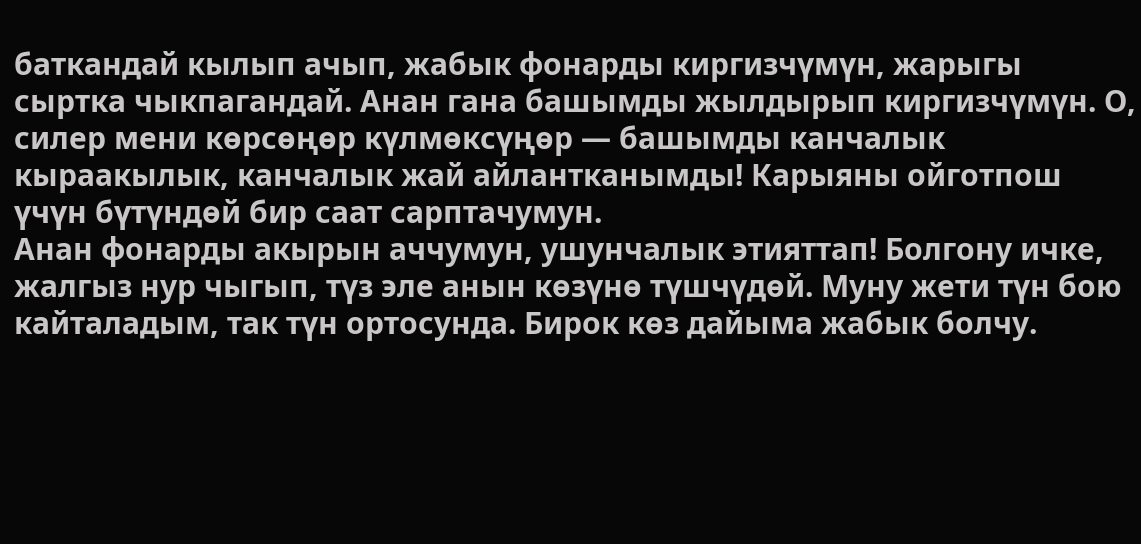баткандай кылып ачып, жабык фонарды киргизчүмүн, жарыгы сыртка чыкпагандай. Анан гана башымды жылдырып киргизчүмүн. О, силер мени көрсөңөр күлмөксүңөр — башымды канчалык кыраакылык, канчалык жай айлантканымды! Карыяны ойготпош үчүн бүтүндөй бир саат сарптачумун.
Анан фонарды акырын аччумун, ушунчалык этияттап! Болгону ичке, жалгыз нур чыгып, түз эле анын көзүнө түшчүдөй. Муну жети түн бою кайталадым, так түн ортосунда. Бирок көз дайыма жабык болчу.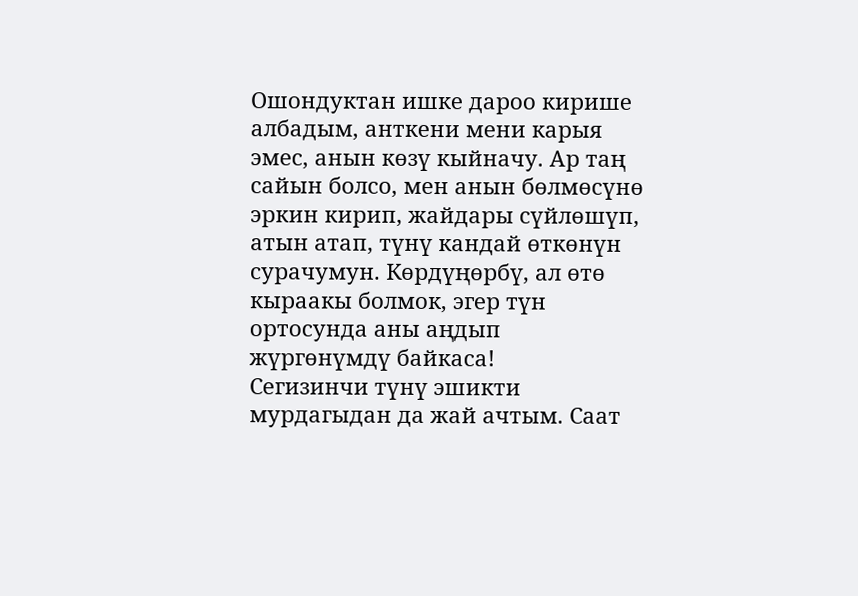Ошондуктан ишке дароо кирише албадым, анткени мени карыя эмес, анын көзү кыйначу. Ар таң сайын болсо, мен анын бөлмөсүнө эркин кирип, жайдары сүйлөшүп, атын атап, түнү кандай өткөнүн сурачумун. Көрдүңөрбү, ал өтө кыраакы болмок, эгер түн ортосунда аны аңдып жүргөнүмдү байкаса!
Сегизинчи түнү эшикти мурдагыдан да жай ачтым. Саат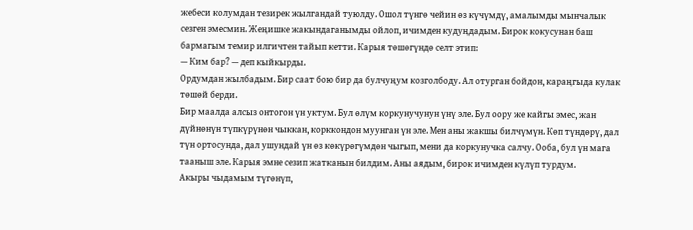жебеси колумдан тезирек жылгандай туюлду. Ошол түнгө чейин өз күчүмдү, амалымды мынчалык сезген эмесмин. Жеңишке жакындаганымды ойлоп, ичимден кудуңдадым. Бирок кокусунан баш бармагым темир илгичтен тайып кетти. Карыя төшөгүндө селт этип:
— Ким бар? — деп кыйкырды.
Ордумдан жылбадым. Бир саат бою бир да булчуңум козголбоду. Ал отурган бойдон, караңгыда кулак төшөй берди.
Бир маалда алсыз онтогон үн уктум. Бул өлүм коркунучунун үнү эле. Бул оору же кайгы эмес, жан дүйнөнүн түпкүрүнөн чыккан, корккондон муунган үн эле. Мен аны жакшы билчүмүн. Көп түндөрү, дал түн ортосунда, дал ушундай үн өз көкүрөгүмдөн чыгып, мени да коркунучка салчу. Ооба, бул үн мага тааныш эле. Карыя эмне сезип жатканын билдим. Аны аядым, бирок ичимден күлүп турдум.
Акыры чыдамым түгөнүп,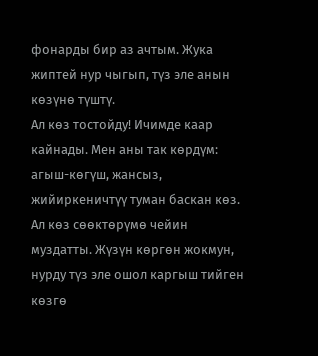фонарды бир аз ачтым. Жука жиптей нур чыгып, түз эле анын көзүнө түштү.
Ал көз тостойду! Ичимде каар кайнады. Мен аны так көрдүм: агыш-көгүш, жансыз, жийиркеничтүү туман баскан көз. Ал көз сөөктөрүмө чейин муздатты. Жүзүн көргөн жокмун, нурду түз эле ошол каргыш тийген көзгө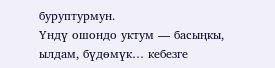буруптурмун.
Үндү ошондо уктум — басыңкы, ылдам, бүдөмүк… кебезге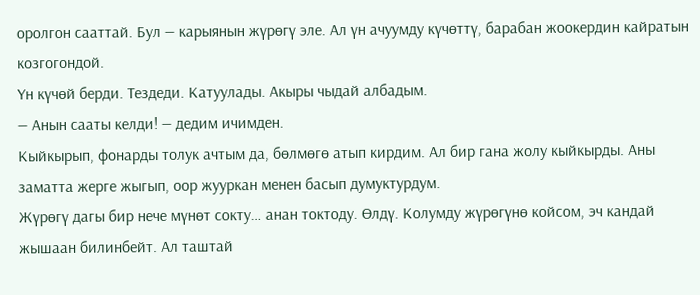оролгон сааттай. Бул — карыянын жүрөгү эле. Ал үн ачуумду күчөттү, барабан жоокердин кайратын козгогондой.
Үн күчөй берди. Тездеди. Катуулады. Акыры чыдай албадым.
— Анын сааты келди! — дедим ичимден.
Кыйкырып, фонарды толук ачтым да, бөлмөгө атып кирдим. Ал бир гана жолу кыйкырды. Аны заматта жерге жыгып, оор жууркан менен басып думуктурдум.
Жүрөгү дагы бир нече мүнөт сокту… анан токтоду. Өлдү. Колумду жүрөгүнө койсом, эч кандай жышаан билинбейт. Ал таштай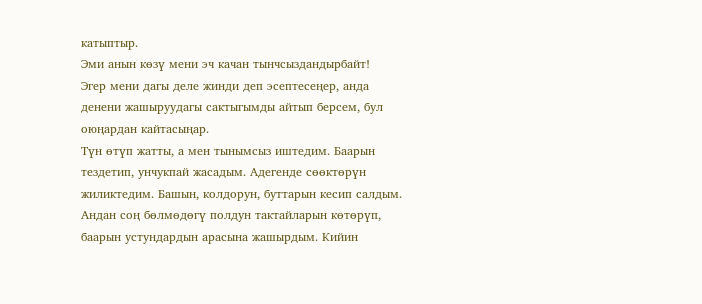катыптыр.
Эми анын көзү мени эч качан тынчсыздандырбайт!
Эгер мени дагы деле жинди деп эсептесеңер, анда денени жашыруудагы сактыгымды айтып берсем, бул оюңардан кайтасыңар.
Түн өтүп жатты, а мен тынымсыз иштедим. Баарын тездетип, унчукпай жасадым. Адегенде сөөктөрүн жиликтедим. Башын, колдорун, буттарын кесип салдым.
Андан соң бөлмөдөгү полдун тактайларын көтөрүп, баарын устундардын арасына жашырдым. Кийин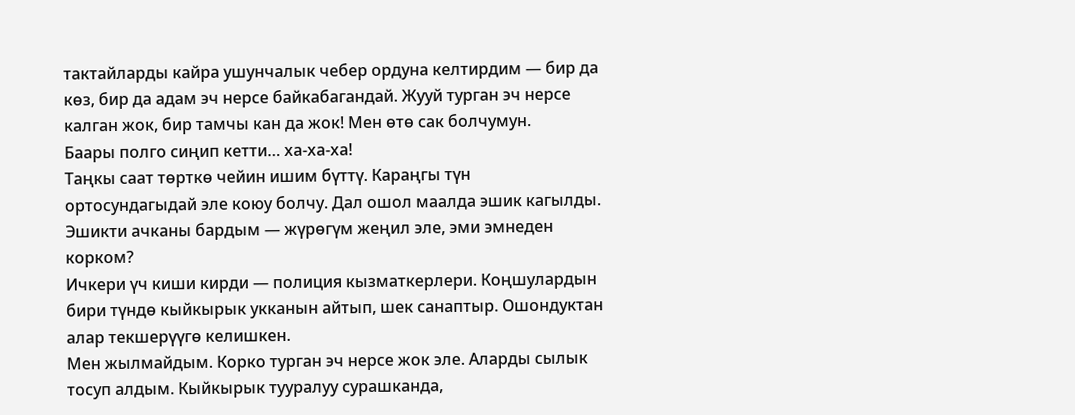тактайларды кайра ушунчалык чебер ордуна келтирдим — бир да көз, бир да адам эч нерсе байкабагандай. Жууй турган эч нерсе калган жок, бир тамчы кан да жок! Мен өтө сак болчумун.
Баары полго сиңип кетти… ха-ха-ха!
Таңкы саат төрткө чейин ишим бүттү. Караңгы түн ортосундагыдай эле коюу болчу. Дал ошол маалда эшик кагылды. Эшикти ачканы бардым — жүрөгүм жеңил эле, эми эмнеден корком?
Ичкери үч киши кирди — полиция кызматкерлери. Коңшулардын бири түндө кыйкырык укканын айтып, шек санаптыр. Ошондуктан алар текшерүүгө келишкен.
Мен жылмайдым. Корко турган эч нерсе жок эле. Аларды сылык тосуп алдым. Кыйкырык тууралуу сурашканда,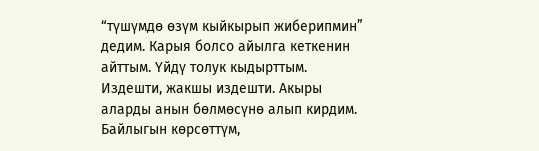“түшүмдө өзүм кыйкырып жиберипмин” дедим. Карыя болсо айылга кеткенин айттым. Үйдү толук кыдырттым. Издешти, жакшы издешти. Акыры аларды анын бөлмөсүнө алып кирдим. Байлыгын көрсөттүм,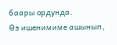баары ордунда.
Өз ишенимиме ашынып,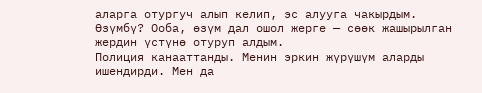аларга отургуч алып келип, эс алууга чакырдым. Өзүмбү? Ооба, өзүм дал ошол жерге — сөөк жашырылган жердин үстүнө отуруп алдым.
Полиция канааттанды. Менин эркин жүрүшүм аларды ишендирди. Мен да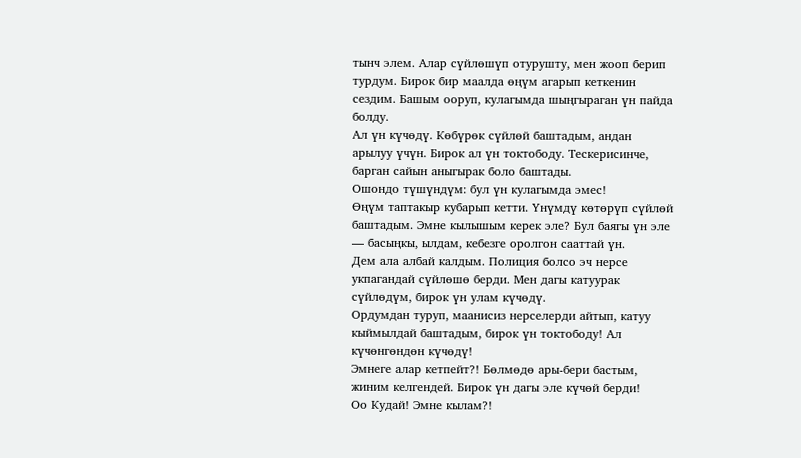тынч элем. Алар сүйлөшүп отурушту, мен жооп берип турдум. Бирок бир маалда өңүм агарып кеткенин сездим. Башым ооруп, кулагымда шыңгыраган үн пайда болду.
Ал үн күчөдү. Көбүрөк сүйлөй баштадым, андан арылуу үчүн. Бирок ал үн токтободу. Тескерисинче, барган сайын аныгырак боло баштады.
Ошондо түшүндүм: бул үн кулагымда эмес!
Өңүм таптакыр кубарып кетти. Үнүмдү көтөрүп сүйлөй баштадым. Эмне кылышым керек эле? Бул баягы үн эле — басыңкы, ылдам, кебезге оролгон сааттай үн.
Дем ала албай калдым. Полиция болсо эч нерсе укпагандай сүйлөшө берди. Мен дагы катуурак сүйлөдүм, бирок үн улам күчөдү.
Ордумдан туруп, маанисиз нерселерди айтып, катуу кыймылдай баштадым, бирок үн токтободу! Ал күчөнгөндөн күчөдү!
Эмнеге алар кетпейт?! Бөлмөдө ары-бери бастым, жиним келгендей. Бирок үн дагы эле күчөй берди!
Оо Кудай! Эмне кылам?!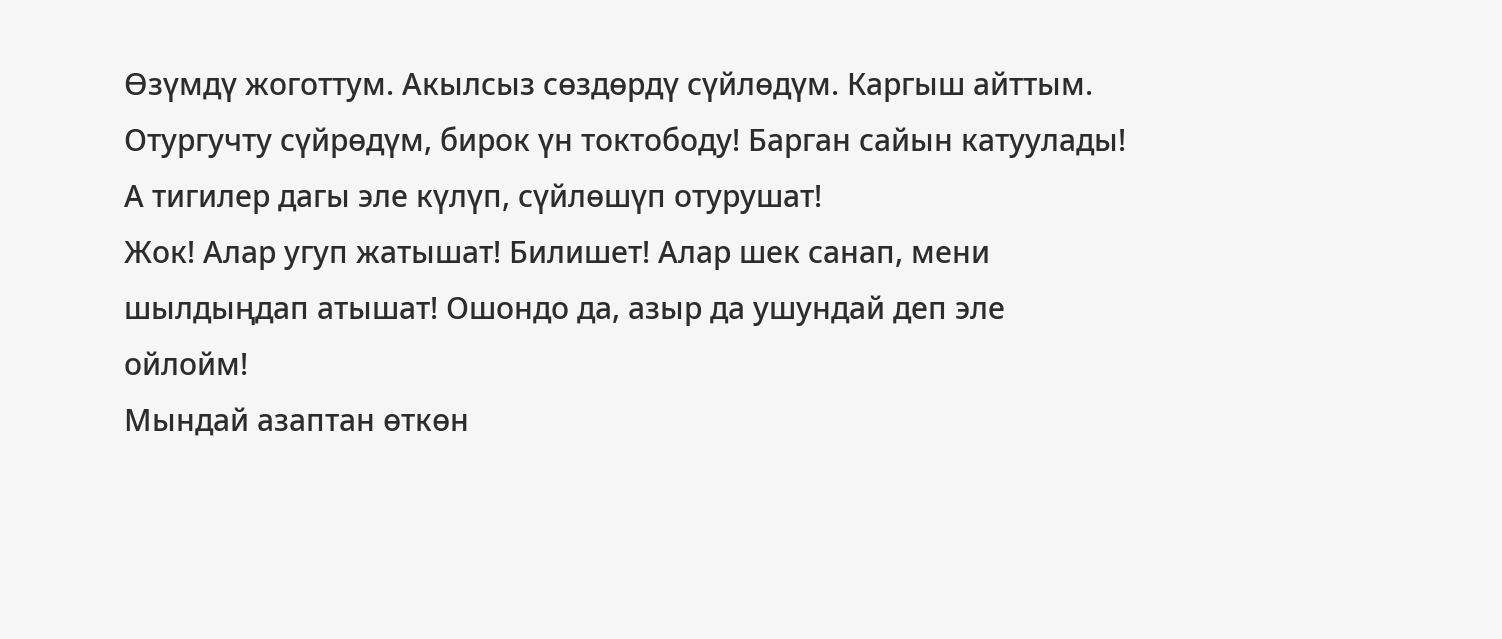Өзүмдү жоготтум. Акылсыз сөздөрдү сүйлөдүм. Каргыш айттым. Отургучту сүйрөдүм, бирок үн токтободу! Барган сайын катуулады!
А тигилер дагы эле күлүп, сүйлөшүп отурушат!
Жок! Алар угуп жатышат! Билишет! Алар шек санап, мени шылдыңдап атышат! Ошондо да, азыр да ушундай деп эле ойлойм!
Мындай азаптан өткөн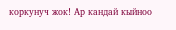коркунуч жок! Ар кандай кыйноо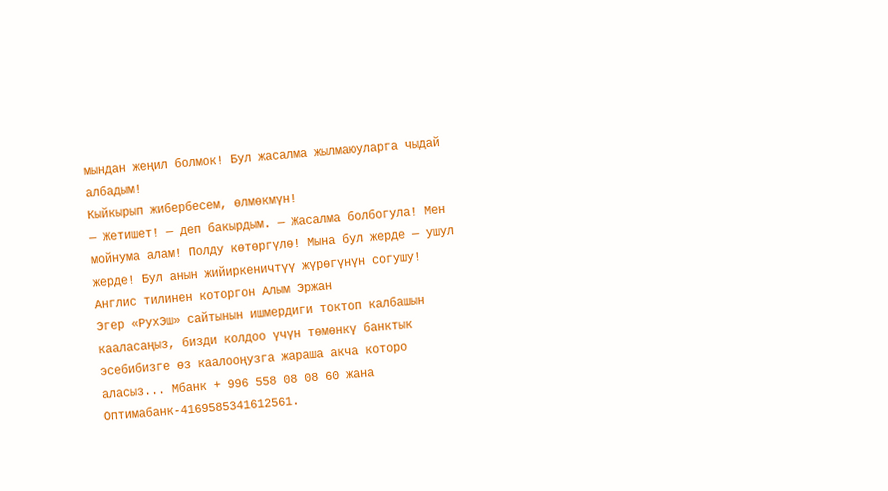мындан жеңил болмок! Бул жасалма жылмаюуларга чыдай албадым!
Кыйкырып жибербесем, өлмөкмүн!
— Жетишет! — деп бакырдым. — Жасалма болбогула! Мен мойнума алам! Полду көтөргүлө! Мына бул жерде — ушул жерде! Бул анын жийиркеничтүү жүрөгүнүн согушу!
Англис тилинен которгон Алым Эржан
Эгер «РухЭш» сайтынын ишмердиги токтоп калбашын кааласаңыз, бизди колдоо үчүн төмөнкү банктык эсебибизге өз каалооңузга жараша акча которо аласыз... Мбанк + 996 558 08 08 60 жана Оптимабанк-4169585341612561.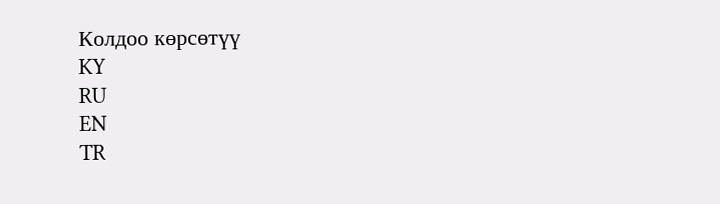Колдоо көрсөтүү
KY
RU
EN
TR